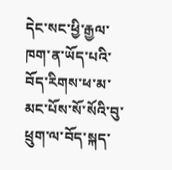དེང་སང་ཕྱི་རྒྱལ་ཁག་ན་ཡོད་པའི་བོད་རིགས་ཕ་མ་མང་པོས་སོ་སོའི་བུ་ཕྲུག་ལ་བོད་སྐད་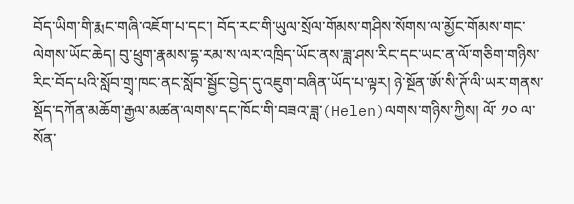བོད་ཡིག་གི་རྨང་གཞི་འཇོག་པ་དང་། བོད་རང་གི་ཡུལ་སྲོལ་གོམས་གཤིས་སོགས་ལ་མྱོང་གོམས་གང་ལེགས་ཡོང་ཆེད། བུ་ཕྲུག་རྣམས་དྷ་རམ་ས་ལར་འཁྲིད་ཡོང་ནས་ཟླ་ཤས་རིང་དང་ཡང་ན་ལོ་གཅིག་གཉིས་རིང་བོད་པའི་སློབ་གྲྭ་ཁང་ནང་སློབ་སྦྱོང་བྱེད་དུ་འཇུག་བཞིན་ཡོད་པ་ལྟར། ཉེ་སྔོན་ཨོ་སི་ཊོ་ལི་ཡར་གནས་སྡོད་དཀོན་མཆོག་རྒྱལ་མཚན་ལགས་དང་ཁོང་གི་བཟའ་ཟླ་(Helen)ལགས་གཉིས་ཀྱིས། ལོ་ ༡༠ ལ་སོན་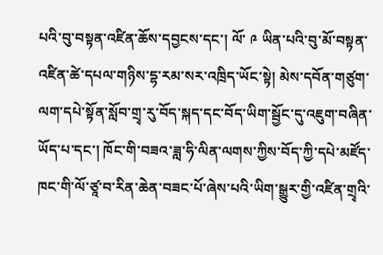པའི་བུ་བསྟན་འཛིན་ཆོས་དབྱངས་དང་། ལོ་ ༩ ཡིན་པའི་བུ་མོ་བསྟན་འཛིན་ཚེ་དཔལ་གཉིས་དྷ་རམ་སར་འཁྲིད་ཡོང་སྟེ། མེས་དབོན་གཙུག་ལག་དཔེ་སྟོན་སློབ་གྲྭ་རུ་བོད་སྐད་དང་བོད་ཡིག་སྦྱོང་དུ་འཇུག་བཞིན་ཡོད་པ་དང་། ཁོང་གི་བཟའ་ཟླ་ཧི་ལིན་ལགས་ཀྱིས་བོད་ཀྱི་དཔེ་མཛོད་ཁང་གི་ལོ་ཙཱ་བ་རིན་ཆེན་བཟང་པོ་ཞེས་པའི་ཡིག་སྒྱུར་གྱི་འཛིན་གྲྭའི་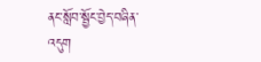ནང་སློབ་སྦྱོང་བྱེད་བཞིན་འདུག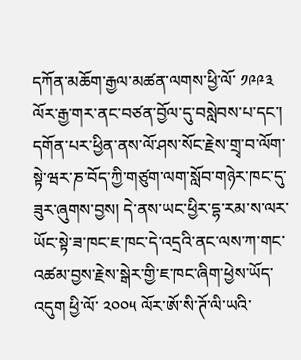དཀོན་མཆོག་རྒྱལ་མཚན་ལགས་ཕྱི་ལོ་ ༡༩༩༣ ལོར་རྒྱ་གར་ནང་བཙན་བྱོལ་དུ་བསླེབས་པ་དང་། དགོན་པར་ཕྱིན་ནས་ལོ་ཤས་སོང་རྗེས་གྲྭ་བ་ལོག་སྟེ་ཝར་ཎ་བོད་ཀྱི་གཙུག་ལག་སློབ་གཉེར་ཁང་དུ་ཟུར་ཞུགས་བྱས། དེ་ནས་ཡང་ཕྱིར་དྷ་རམ་ས་ལར་ཡོང་སྟེ་ཟ་ཁང་ཇ་ཁང་དེ་འདྲའི་ནང་ལས་ཀ་གང་འཚམ་བྱས་རྗེས་སྒེར་གྱི་ཇ་ཁང་ཞིག་ཕྱེས་ཡོད་འདུག ཕྱི་ལོ་ ༢༠༠༥ ལོར་ཨོ་སི་ཊོ་ལི་ཡའི་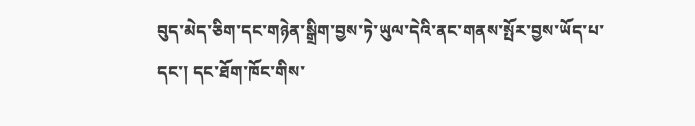བུད་མེད་ཅིག་དང་གཉེན་སྒྲིག་བྱས་ཏེ་ཡུལ་དེའི་ནང་གནས་སྤོར་བྱས་ཡོད་པ་དང་། དང་ཐོག་ཁོང་གིས་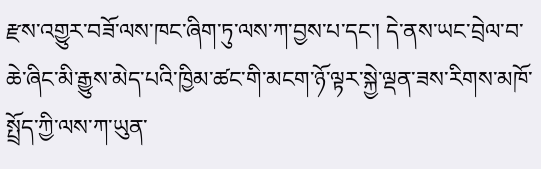རྫས་འགྱུར་བཟོ་ལས་ཁང་ཞིག་ཏུ་ལས་ཀ་བྱས་པ་དང་། དེ་ནས་ཡང་བྲེལ་བ་ཆེ་ཞིང་མི་རྒྱུས་མེད་པའི་ཁྱིམ་ཚང་གི་མངག་ཉོ་ལྟར་སྐྱེ་ལྡན་ཟས་རིགས་མཁོ་སྤྲོད་ཀྱི་ལས་ཀ་ཡུན་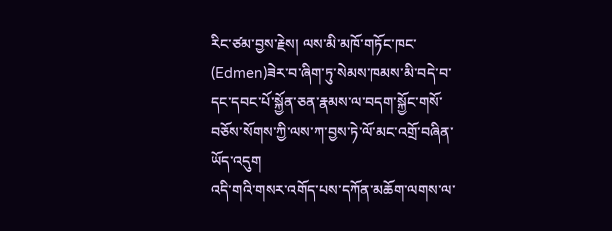རིང་ཙམ་བྱས་རྗེས། ལས་མི་མཁོ་གཏོང་ཁང་ (Edmen)ཟེར་བ་ཞིག་ཏུ་སེམས་ཁམས་མི་བདེ་བ་དང་དབང་པོ་སྐྱོན་ཅན་རྣམས་ལ་བདག་སྐྱོང་གསོ་བཅོས་སོགས་ཀྱི་ལས་ཀ་བྱས་ཏེ་ལོ་མང་འགྲོ་བཞིན་ཡོད་འདུག
འདི་གའི་གསར་འགོད་པས་དཀོན་མཆོག་ལགས་ལ་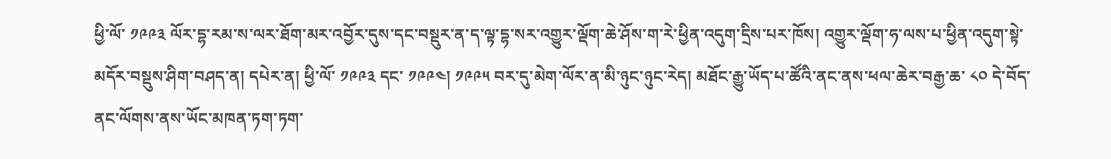ཕྱི་ལོ་ ༡༩༩༣ ལོར་དྷ་རམ་ས་ལར་ཐོག་མར་འབྱོར་དུས་དང་བསྡུར་ན་ད་ལྟ་དྷ་སར་འགྱུར་ལྡོག་ཆེ་ཤོས་ག་རེ་ཕྱིན་འདུག་དྲིས་པར་ཁོས། འགྱུར་ལྡོག་ཧ་ལས་པ་ཕྱིན་འདུག་སྟེ་མདོར་བསྡུས་ཤིག་བཤད་ན། དཔེར་ན། ཕྱི་ལོ་ ༡༩༩༣ དང་ ༡༩༩༤། ༡༩༩༥ བར་དུ་མེག་ལོར་ན་མི་ཉུང་ཉུང་རེད། མཐོང་རྒྱུ་ཡོད་པ་ཚོའི་ནང་ནས་ཕལ་ཆེར་བརྒྱ་ཆ་ ༨༠ དེ་བོད་ནང་ལོགས་ནས་ཡོང་མཁན་ཏག་ཏག་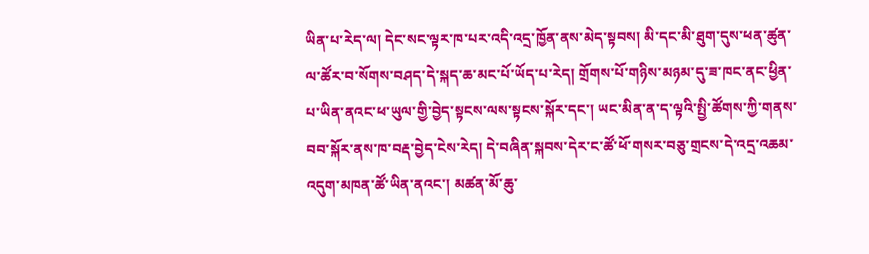ཡིན་པ་རེད་ལ། དེང་སང་ལྟར་ཁ་པར་འདི་འདྲ་ཁྱོན་ནས་མེད་སྟབས། མི་དང་མི་ཐུག་དུས་ཕན་ཚུན་ལ་ཚོར་བ་སོགས་བཤད་དེ་སྐད་ཆ་མང་པོ་ཡོད་པ་རེད། གྲོགས་པོ་གཉིས་མཉམ་དུ་ཟ་ཁང་ནང་ཕྱིན་པ་ཡིན་ནའང་ཕ་ཡུལ་གྱི་བྱེད་སྟངས་ལས་སྟངས་སྐོར་དང་། ཡང་མིན་ན་ད་ལྟའི་སྤྱི་ཚོགས་ཀྱི་གནས་བབ་སྐོར་ནས་ཁ་བརྡ་བྱེད་ངེས་རེད། དེ་བཞིན་སྐབས་དེར་ང་ཚོ་ཕོ་གསར་བཅུ་གྲངས་དེ་འདྲ་འཆམ་འདུག་མཁན་ཚོ་ཡིན་ནའང་། མཚན་མོ་ཆུ་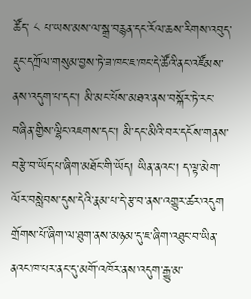ཚོད་ ༨ པ་ཡས་མས་ལ་སྒྲ་བརྙན་དང་རོལ་ཆས་རིགས་འབུད་རྡུང་དཀྲོལ་གསུམ་བྱས་ཏེ་ཟ་ཁང་ཇ་ཁང་དེ་ཚོའི་ནང་འཛོམས་ནས་འདུག་པ་དང་། མི་མང་པོས་མཐའ་ནས་བསྐོར་ཏེ་རང་བཞིན་གྱིས་ལྷིང་འཇགས་དང་། མི་དང་མིའི་བར་དངོས་གནས་བརྩེ་བ་ཡོད་པ་ཞིག་མཐོང་གི་ཡོད། ཡིན་ནའང་། ད་ལྟ་མེག་ལོར་བསླེབས་དུས་དེའི་རྣམ་པ་དེ་རྩ་བ་ནས་འགྱུར་ཚར་འདུག གྲོགས་པོ་ཞིག་ལ་ཐུག་ནས་མཉམ་དུ་ཇ་ཞིག་འཐུང་བ་ཡིན་ནའང་ཁ་པར་ནང་དུ་མགོ་འཁོར་ནས་འདུག་རྒྱུ་མ་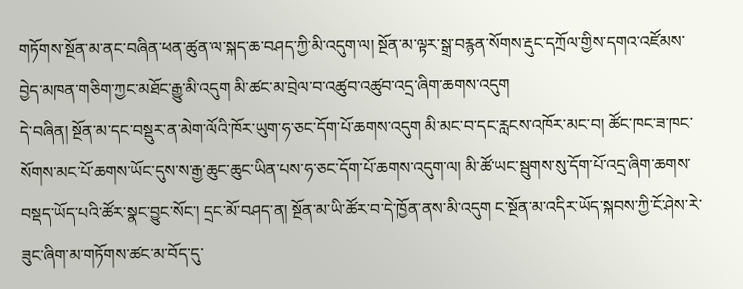གཏོགས་སྔོན་མ་ནང་བཞིན་ཕན་ཚུན་ལ་སྐད་ཆ་བཤད་ཀྱི་མི་འདུག་ལ། སྔོན་མ་ལྟར་སྒྲ་བརྙན་སོགས་རྡུང་དཀྲོལ་གྱིས་དགའ་འཛོམས་བྱེད་མཁན་གཅིག་ཀྱང་མཐོང་རྒྱུ་མི་འདུག མི་ཚང་མ་བྲེལ་བ་འཚུབ་འཚུབ་འདྲ་ཞིག་ཆགས་འདུག
དེ་བཞིན། སྔོན་མ་དང་བསྡུར་ན་མེག་ལོའི་ཁོར་ཡུག་ཧ་ཅང་དོག་པོ་ཆགས་འདུག མི་མང་བ་དང་རླངས་འཁོར་མང་བ། ཚོང་ཁང་ཟ་ཁང་སོགས་མང་པོ་ཆགས་ཡོང་དུས་ས་རྒྱ་ཆུང་ཆུང་ཡིན་པས་ཧ་ཅང་དོག་པོ་ཆགས་འདུག་ལ། མི་ཚོ་ཡང་སྦུགས་སུ་དོག་པོ་འདྲ་ཞིག་ཆགས་བསྡད་ཡོད་པའི་ཚོར་སྣང་བྱུང་སོང་། དྲང་མོ་བཤད་ན། སྔོན་མ་ཡི་ཚོར་བ་དེ་ཁྱོན་ནས་མི་འདུག ང་སྔོན་མ་འདིར་ཡོད་སྐབས་ཀྱི་ངོ་ཤེས་རེ་ཟུང་ཞིག་མ་གཏོགས་ཚང་མ་བོད་དུ་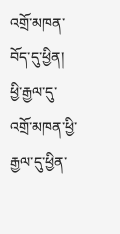འགྲོ་མཁན་བོད་དུ་ཕྱིན། ཕྱི་རྒྱལ་དུ་འགྲོ་མཁན་ཕྱི་རྒྱལ་དུ་ཕྱིན་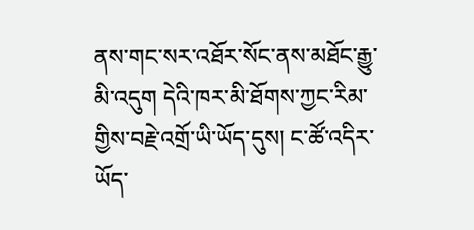ནས་གང་སར་འཐོར་སོང་ནས་མཐོང་རྒྱུ་མི་འདུག དེའི་ཁར་མི་ཐོགས་ཀྱང་རིམ་གྱིས་བརྗེ་འགྲོ་ཡི་ཡོད་དུས། ང་ཚོ་འདིར་ཡོད་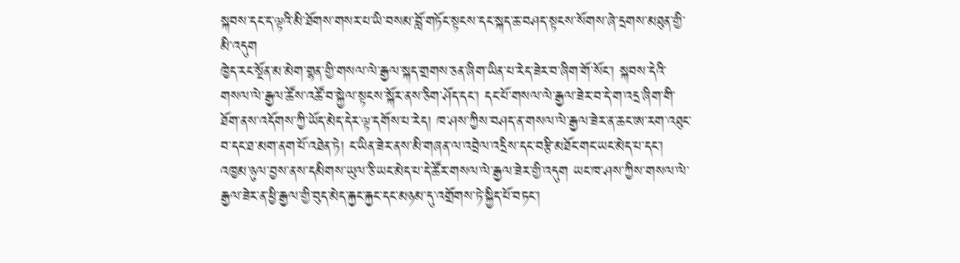སྐབས་དང་ད་ལྟའི་མི་ཐོགས་གསར་པ་ཡི་བསམ་བློ་གཏོང་སྟངས་དང་སྐད་ཆ་བཤད་སྟངས་སོགས་ཞེ་དྲགས་མཐུན་གྱི་མི་འདུག
ཁྱེད་རང་སྔོན་མ་མེག་གྷན་གྱི་གསལ་ལེ་རྒྱལ་སྐད་གྲགས་ཅན་ཞིག་ཡིན་པ་རེད་ཟེར་བ་ཞིག་གོ་སོང་། སྐབས་དེའི་གསལ་ལེ་རྒྱལ་ཚོས་འཚོ་བ་སྐྱེལ་སྟངས་སྐོར་ནས་ཅིག་ཤོད་དང་། དང་པོ་གསལ་ལེ་རྒྱལ་ཟེར་བ་དེ་ག་འདྲ་ཞིག་གི་ཐོག་ནས་འདོགས་ཀྱི་ཡོད་མེད་དེར་ལྟ་དགོས་པ་རེད། ཁ་ཤས་ཀྱིས་བཤད་ན་གསལ་ལེ་རྒྱལ་ཟེར་ན་ཆང་ཨ་རག་འཐུང་བ་དང་ཐ་མག་ནག་པོ་འཐེན་ཏེ། ང་ཡིན་ཟེར་ནས་མི་གཞན་ལ་འབྲེལ་འདྲིས་དང་བརྩི་མཐོང་གང་ཡང་མེད་པ་དང་། འཁྱམ་ཉུལ་བྱས་ནས་དམིགས་ཡུལ་ཅི་ཡང་མེད་པ་དེ་ཚོར་གསལ་ལེ་རྒྱལ་ཟེར་གྱི་འདུག ཡང་ཁ་ཤས་ཀྱིས་གསལ་ལེ་རྒྱལ་ཟེར་ན་ཕྱི་རྒྱལ་གྱི་བུད་མེད་རྐྱང་རྐྱང་དང་མཉམ་དུ་འགྲོགས་ཏེ་སྐྱིད་པོ་བཏང་།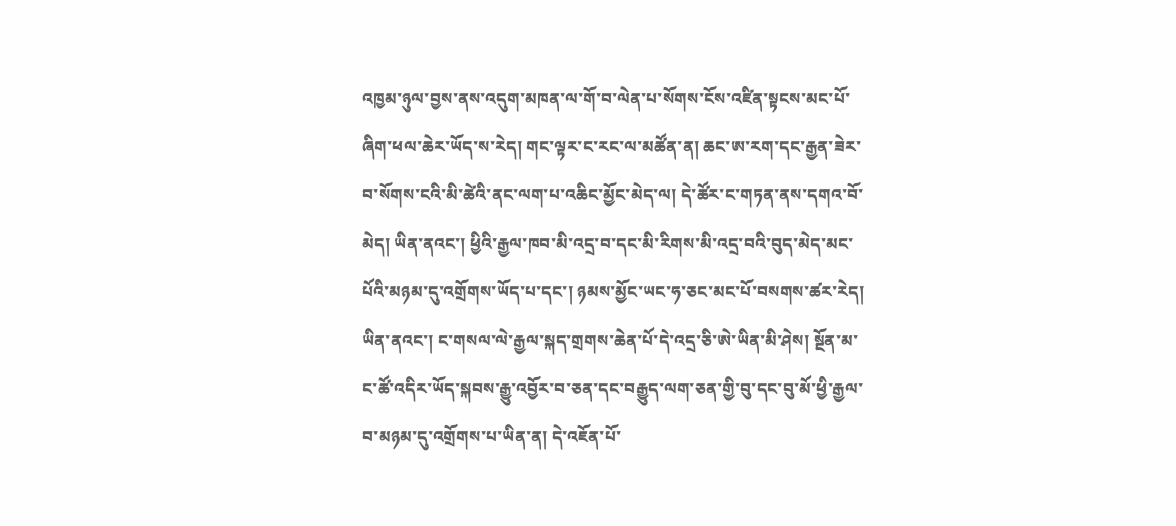འཁྱམ་ཉུལ་བྱས་ནས་འདུག་མཁན་ལ་གོ་བ་ལེན་པ་སོགས་ངོས་འཛིན་སྟངས་མང་པོ་ཞིག་ཕལ་ཆེར་ཡོད་ས་རེད། གང་ལྟར་ང་རང་ལ་མཚོན་ན། ཆང་ཨ་རག་དང་རྒྱན་ཟེར་བ་སོགས་ངའི་མི་ཚེའི་ནང་ལག་པ་འཆིང་མྱོང་མེད་ལ། དེ་ཚོར་ང་གཏན་ནས་དགའ་བོ་མེད། ཡིན་ནའང་། ཕྱིའི་རྒྱལ་ཁབ་མི་འདྲ་བ་དང་མི་རིགས་མི་འདྲ་བའི་བུད་མེད་མང་པོའི་མཉམ་དུ་འགྲོགས་ཡོད་པ་དང་། ཉམས་མྱོང་ཡང་ཧ་ཅང་མང་པོ་བསགས་ཚར་རེད། ཡིན་ནའང་། ང་གསལ་ལེ་རྒྱལ་སྐད་གྲགས་ཆེན་པོ་དེ་འདྲ་ཅི་ཨེ་ཡིན་མི་ཤེས། སྔོན་མ་ང་ཚོ་འདིར་ཡོད་སྐབས་རྒྱུ་འབྱོར་བ་ཅན་དང་བརྒྱུད་ལག་ཅན་གྱི་བུ་དང་བུ་མོ་ཕྱི་རྒྱལ་བ་མཉམ་དུ་འགྲོགས་པ་ཡིན་ན། དེ་འཇོན་པོ་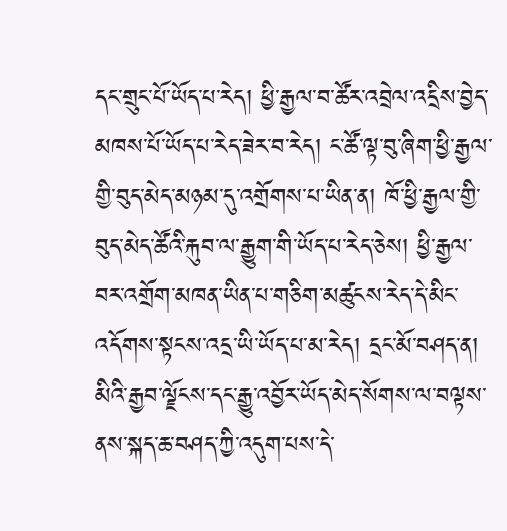དང་གྲུང་པོ་ཡོད་པ་རེད། ཕྱི་རྒྱལ་བ་ཚོར་འབྲེལ་འདྲིས་བྱེད་མཁས་པོ་ཡོད་པ་རེད་ཟེར་བ་རེད། ང་ཚོ་ལྟ་བུ་ཞིག་ཕྱི་རྒྱལ་གྱི་བུད་མེད་མཉམ་དུ་འགྲོགས་པ་ཡིན་ན། ཁོ་ཕྱི་རྒྱལ་གྱི་བུད་མེད་ཚོའི་རྐུབ་ལ་རྒྱུག་གི་ཡོད་པ་རེད་ཅེས། ཕྱི་རྒྱལ་བར་འགྲོག་མཁན་ཡིན་པ་གཅིག་མཚུངས་རེད་དེ་མིང་འདོགས་སྟངས་འདྲ་ཡི་ཡོད་པ་མ་རེད། དྲང་མོ་བཤད་ན། མིའི་རྒྱབ་ལྗོངས་དང་རྒྱུ་འབྱོར་ཡོད་མེད་སོགས་ལ་བལྟས་ནས་སྐད་ཆ་བཤད་ཀྱི་འདུག་པས་དེ་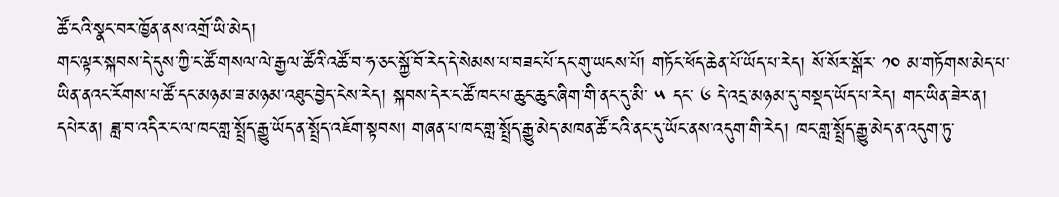ཚོ་ངའི་སྣང་བར་ཁྱོན་ནས་འགྲོ་ཡི་མེད།
གང་ལྟར་སྐབས་དེ་དུས་ཀྱི་ང་ཚོ་གསལ་ལེ་རྒྱལ་ཚོའི་འཚོ་བ་ཧ་ཅང་སྐྱོ་བོ་རེད་དེ་སེམས་པ་བཟང་པོ་དང་གུ་ཡངས་པོ། གཏོང་ཕོད་ཆེན་པོ་ཡོད་པ་རེད། སོ་སོར་སྒོར་ ༡༠ མ་གཏོགས་མེད་པ་ཡིན་ནའང་རོགས་པ་ཚོ་དང་མཉམ་ཟ་མཉམ་འཐུང་བྱེད་ངེས་རེད། སྐབས་དེར་ང་ཚོ་ཁང་པ་ཆུང་ཆུང་ཞིག་གི་ནང་དུ་མི་ ༥ དང་ ༦ དེ་འདྲ་མཉམ་དུ་བསྡད་ཡོད་པ་རེད། གང་ཡིན་ཟེར་ན། དཔེར་ན། ཟླ་བ་འདིར་ང་ལ་ཁང་གླ་སྤྲོད་རྒྱུ་ཡོད་ན་སྤྲོད་འཇོག་སྟབས། གཞན་པ་ཁང་གླ་སྤྲོད་རྒྱུ་མེད་མཁན་ཚོ་ངའི་ནང་དུ་ཡོང་ནས་འདུག་གི་རེད། ཁང་གླ་སྤྲོད་རྒྱུ་མེད་ན་འདུག་ཏུ་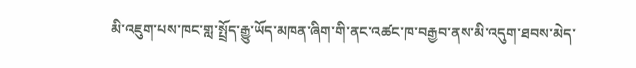མི་འཇུག་པས་ཁང་གླ་སྤྲོད་རྒྱུ་ཡོད་མཁན་ཞིག་གི་ནང་འཚང་ཁ་བརྒྱབ་ནས་མི་འདུག་ཐབས་མེད་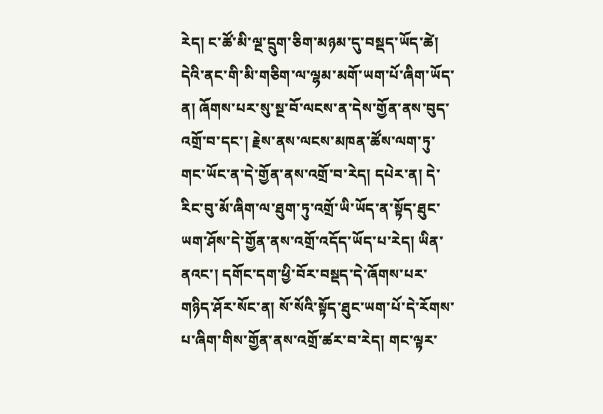རེད། ང་ཚོ་མི་ལྔ་དྲུག་ཅིག་མཉམ་དུ་བསྡད་ཡོད་ཚེ། དེའི་ནང་གི་མི་གཅིག་ལ་ལྷམ་མགོ་ཡག་པོ་ཞིག་ཡོད་ན། ཞོགས་པར་སུ་སྔ་བོ་ལངས་ན་དེས་གྱོན་ནས་བུད་འགྲོ་བ་དང་། རྗེས་ནས་ལངས་མཁན་ཚོས་ལག་ཏུ་གང་ཡོང་ན་དེ་གྱོན་ནས་འགྲོ་བ་རེད། དཔེར་ན། དེ་རིང་བུ་མོ་ཞིག་ལ་ཐུག་ཏུ་འགྲོ་ཡི་ཡོད་ན་སྟོད་ཐུང་ཡག་ཤོས་དེ་གྱོན་ནས་འགྲོ་འདོད་ཡོད་པ་རེད། ཡིན་ནའང་། དགོང་དག་ཕྱི་བོར་བསྡད་དེ་ཞོགས་པར་གཉིད་ཤོར་སོང་ན། སོ་སོའི་སྟོད་ཐུང་ཡག་པོ་དེ་རོགས་པ་ཞིག་གིས་གྱོན་ནས་འགྲོ་ཚར་བ་རེད། གང་ལྟར་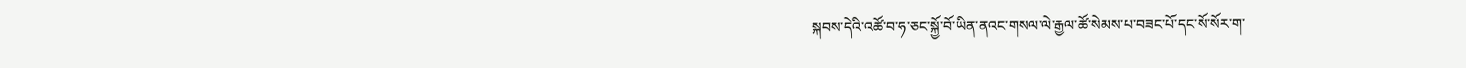སྐབས་དེའི་འཚོ་བ་ཧ་ཅང་སྐྱོ་བོ་ཡིན་ནའང་གསལ་ལེ་རྒྱལ་ཚོ་སེམས་པ་བཟང་པོ་དང་སོ་སོར་ག་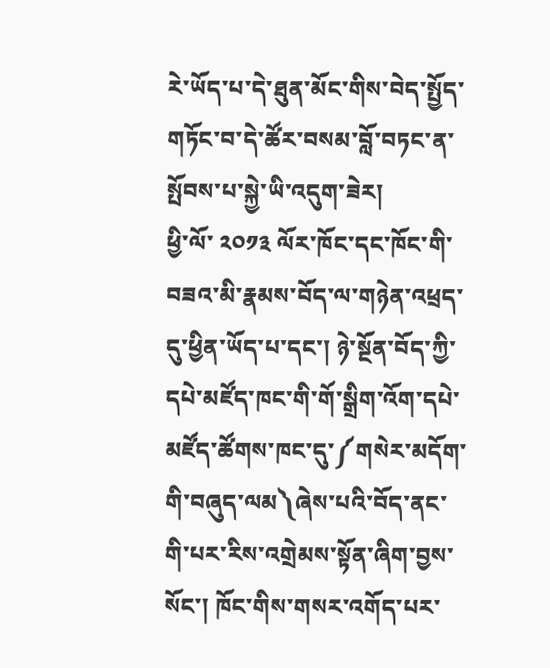རེ་ཡོད་པ་དེ་ཐུན་མོང་གིས་བེད་སྤྱོད་གཏོང་བ་དེ་ཚོར་བསམ་བློ་བཏང་ན་སྤོབས་པ་སྐྱེ་ཡི་འདུག་ཟེར།
ཕྱི་ལོ་ ༢༠༡༣ ལོར་ཁོང་དང་ཁོང་གི་བཟའ་མི་རྣམས་བོད་ལ་གཉེན་འཕྲད་དུ་ཕྱིན་ཡོད་པ་དང་། ཉེ་སྔོན་བོད་ཀྱི་དཔེ་མཛོད་ཁང་གི་གོ་སྒྲིག་འོག་དཔེ་མཛོད་ཚོགས་ཁང་དུ་༼གསེར་མདོག་གི་བཞུད་ལམ༽ཞེས་པའི་བོད་ནང་གི་པར་རིས་འགྲེམས་སྟོན་ཞིག་བྱས་སོང་། ཁོང་གིས་གསར་འགོད་པར་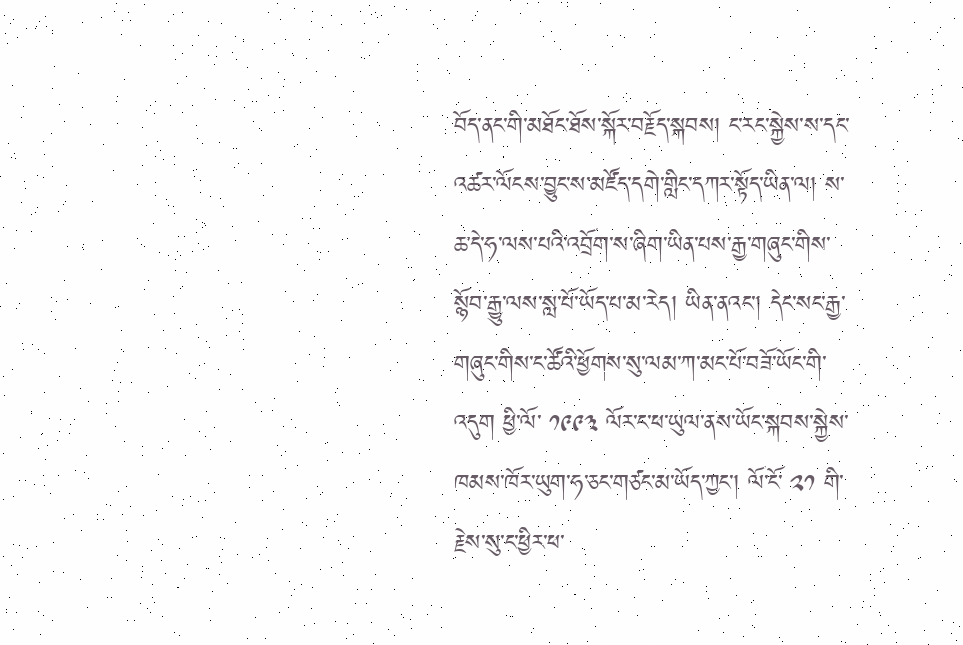བོད་ནང་གི་མཐོང་ཐོས་སྐོར་བརྗོད་སྐབས། ང་རང་སྐྱེས་ས་དང་འཚར་ལོངས་བྱུང་ས་མཛོད་དགེ་གླིང་དཀར་སྟོད་ཡིན་ལ། ས་ཆ་དེ་ཧ་ལས་པའི་འབྲོག་ས་ཞིག་ཡིན་པས་རྒྱ་གཞུང་གིས་སྙོབ་རྒྱུ་ལས་སླ་པོ་ཡོད་པ་མ་རེད། ཡིན་ནའང་། དེང་སང་རྒྱ་གཞུང་གིས་ང་ཚོའི་ཕྱོགས་སུ་ལམ་ཀ་མང་པོ་བཟོ་ཡོང་གི་འདུག ཕྱི་ལོ་ ༡༩༩༣ ལོར་ང་ཕ་ཡུལ་ནས་ཡོང་སྐབས་སྐྱེས་ཁམས་ཁོར་ཡུག་ཧ་ཅང་གཙང་མ་ཡོད་ཀྱང་། ལོ་ངོ་ ༢༡ གི་རྗེས་སུ་ང་ཕྱིར་ཕ་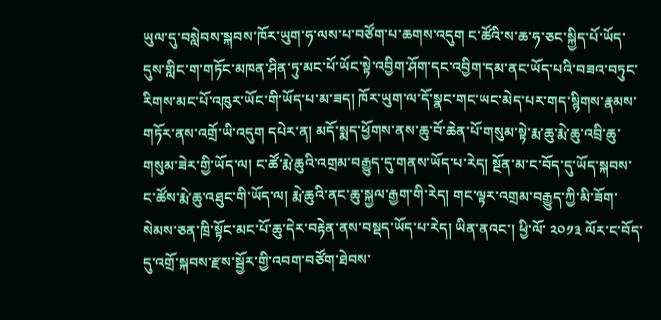ཡུལ་དུ་བསླེབས་སྐབས་ཁོར་ཡུག་ཧ་ལས་པ་བཙོག་པ་ཆགས་འདུག ང་ཚོའི་ས་ཆ་ཧ་ཅང་སྐྱིད་པོ་ཡོད་དུས་གླིང་ག་གཏོང་མཁན་ཤིན་ཏུ་མང་པོ་ཡོང་སྟེ་འབྱིག་ཤོག་དང་འབྱིག་དམ་ནང་ཡོད་པའི་བཟའ་བཏུང་རིགས་མང་པོ་འཁུར་ཡོང་གི་ཡོད་པ་མ་ཟད། ཁོར་ཡུག་ལ་དོ་སྣང་གང་ཡང་མེད་པར་གད་སྙིགས་རྣམས་གཏོར་ནས་འགྲོ་ཡི་འདུག དཔེར་ན། མདོ་སྨད་ཕྱོགས་ནས་ཆུ་བོ་ཆེན་པོ་གསུམ་སྟེ་རྨ་ཆུ་རྨེ་ཆུ་འབྲི་ཆུ་གསུམ་ཟེར་གྱི་ཡོད་ལ། ང་ཚོ་རྨེ་ཆུའི་འགྲམ་བརྒྱུད་དུ་གནས་ཡོད་པ་རེད། སྔོན་མ་ང་བོད་དུ་ཡོད་སྐབས་ང་ཚོས་རྨེ་ཆུ་འཐུང་གི་ཡོད་ལ། རྨེ་ཆུའི་ནང་ཆུ་སྐྱལ་རྒྱག་གི་རེད། གང་ལྟར་འགྲམ་བརྒྱུད་ཀྱི་མི་ཟོག་སེམས་ཅན་ཁྲི་སྟོང་མང་པོ་ཆུ་དེར་བརྟེན་ནས་བསྡད་ཡོད་པ་རེད། ཡིན་ནའང་། ཕྱི་ལོ་ ༢༠༡༣ ལོར་ང་བོད་དུ་འགྲོ་སྐབས་རྫས་སྦྱོར་གྱི་འབག་བཙོག་ཐེབས་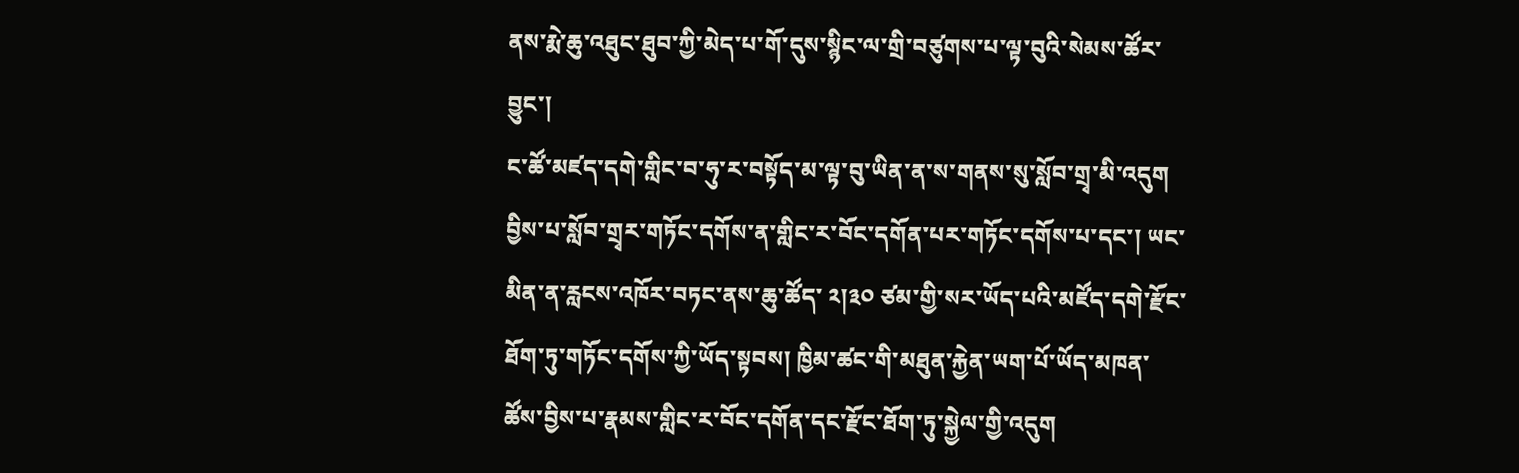ནས་རྨེ་ཆུ་འཐུང་ཐུབ་ཀྱི་མེད་པ་གོ་དུས་སྙིང་ལ་གྲི་བཙུགས་པ་ལྟ་བུའི་སེམས་ཚོར་བྱུང་།
ང་ཚོ་མཛད་དགེ་གླིང་བ་ཧུ་ར་བསྟོད་མ་ལྟ་བུ་ཡིན་ན་ས་གནས་སུ་སློབ་གྲྭ་མི་འདུག བྱིས་པ་སློབ་གྲྭར་གཏོང་དགོས་ན་གླིང་ར་བོང་དགོན་པར་གཏོང་དགོས་པ་དང་། ཡང་མིན་ན་རླངས་འཁོར་བཏང་ནས་ཆུ་ཚོད་ ༢།༣༠ ཙམ་གྱི་སར་ཡོད་པའི་མཛོད་དགེ་རྫོང་ཐོག་ཏུ་གཏོང་དགོས་ཀྱི་ཡོད་སྟབས། ཁྱིམ་ཚང་གི་མཐུན་རྐྱེན་ཡག་པོ་ཡོད་མཁན་ཚོས་བྱིས་པ་རྣམས་གླིང་ར་བོང་དགོན་དང་རྫོང་ཐོག་ཏུ་སྐྱེལ་གྱི་འདུག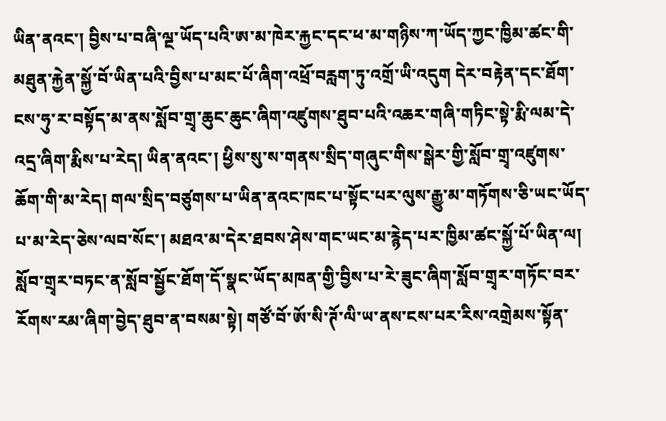ཡིན་ནའང་། བྱིས་པ་བཞི་ལྔ་ཡོད་པའི་ཨ་མ་ཁེར་རྐྱང་དང་ཕ་མ་གཉིས་ཀ་ཡོད་ཀྱང་ཁྱིམ་ཚང་གི་མཐུན་རྐྱེན་སྐྱོ་བོ་ཡིན་པའི་བྱིས་པ་མང་པོ་ཞིག་འཕྲོ་བརླག་ཏུ་འགྲོ་ཡི་འདུག དེར་བརྟེན་དང་ཐོག་ངས་ཧུ་ར་བསྟོད་མ་ནས་སློབ་གྲྭ་ཆུང་ཆུང་ཞིག་འཛུགས་ཐུབ་པའི་འཆར་གཞི་གཏིང་སྟེ་རྨི་ལམ་དེ་འདྲ་ཞིག་རྨིས་པ་རེད། ཡིན་ནའང་། ཕྱིས་སུ་ས་གནས་སྲིད་གཞུང་གིས་སྒེར་གྱི་སློབ་གྲྭ་འཛུགས་ཆོག་གི་མ་རེད། གལ་སྲིད་བཙུགས་པ་ཡིན་ནའང་ཁང་པ་སྟོང་པར་ལུས་རྒྱུ་མ་གཏོགས་ཅི་ཡང་ཡོད་པ་མ་རེད་ཅེས་ལབ་སོང་། མཐའ་མ་དེར་ཐབས་ཤེས་གང་ཡང་མ་རྙེད་པར་ཁྱིམ་ཚང་སྐྱོ་པོ་ཡིན་ལ། སློབ་གྲྭར་བཏང་ན་སློབ་སྦྱོང་ཐོག་དོ་སྣང་ཡོད་མཁན་གྱི་བྱིས་པ་རེ་ཟུང་ཞིག་སློབ་གྲྭར་གཏོང་བར་རོགས་རམ་ཞིག་བྱེད་ཐུབ་ན་བསམ་སྟེ། གཙོ་བོ་ཨོ་སི་ཊོ་ལི་ཡ་ནས་ངས་པར་རིས་འགྲེམས་སྟོན་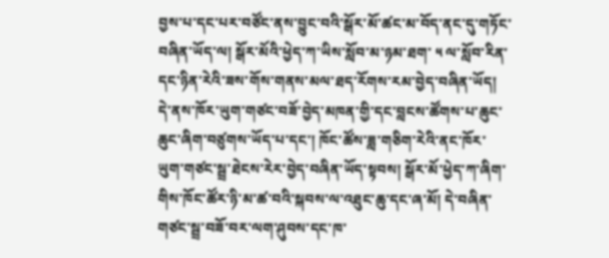བྱས་པ་དང་པར་བཙོང་ནས་བྱུང་བའི་སྒོར་མོ་ཚང་མ་བོད་ནང་དུ་གཏོང་བཞིན་ཡོད་ལ། སྒོར་མོའི་ཕྱེད་ཀ་ཡིས་སློབ་མ་ཉམ་ཐག་ ༥ ལ་སློབ་རིན་དང་ཉིན་རེའི་ཟས་གོས་གནས་མལ་ཐད་རོགས་རམ་བྱེད་བཞིན་ཡོད། དེ་ནས་ཁོར་ཡུག་གཙང་བཟོ་བྱེད་མཁན་གྱི་དང་བླངས་ཚོགས་པ་ཆུང་ཆུང་ཞིག་བཙུགས་ཡོད་པ་དང་། ཁོང་ཚོས་ཟླ་གཅིག་རེའི་ནང་ཁོར་ཡུག་གཙང་སྦྲ་ཐེངས་རེར་བྱེད་བཞིན་ཡོད་སྟབས། སྒོར་མོ་ཕྱེད་ཀ་ཞིག་གིས་ཁོང་ཚོར་ཉི་མ་ཚ་བའི་སྐབས་ལ་འཐུང་ཆུ་དང་ཞ་མོ། དེ་བཞིན་གཙང་སྦྲ་བཟོ་བར་ལག་ཤུབས་དང་ཁ་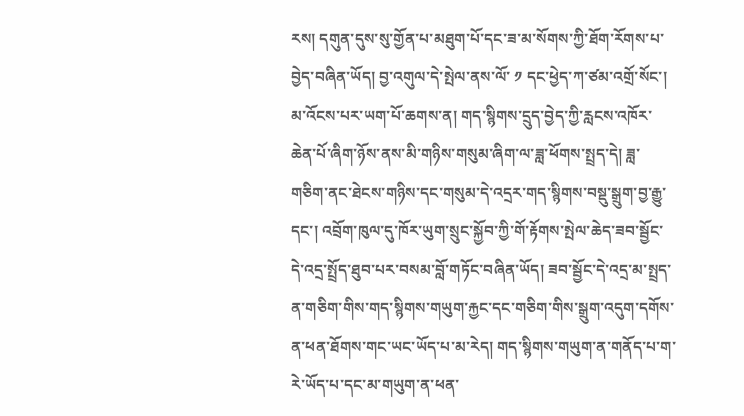རས། དགུན་དུས་སུ་གྱོན་པ་མཐུག་པོ་དང་ཟ་མ་སོགས་ཀྱི་ཐོག་རོགས་པ་བྱེད་བཞིན་ཡོད། བྱ་འགུལ་དེ་སྤེལ་ནས་ལོ་ ༡ དང་ཕྱེད་ཀ་ཙམ་འགྲོ་སོང་། མ་འོངས་པར་ཡག་པོ་ཆགས་ན། གད་སྙིགས་དྲུད་བྱེད་ཀྱི་རླངས་འཁོར་ཆེན་པོ་ཞིག་ཉོས་ནས་མི་གཉིས་གསུམ་ཞིག་ལ་ཟླ་ཕོགས་སྤྲད་དེ། ཟླ་གཅིག་ནང་ཐེངས་གཉིས་དང་གསུམ་དེ་འདྲར་གད་སྙིགས་བསྡུ་སྒྲུག་བྱ་རྒྱུ་དང་། འབྲོག་ཁུལ་དུ་ཁོར་ཡུག་སྲུང་སྐྱོབ་ཀྱི་གོ་རྟོགས་སྤེལ་ཆེད་ཟབ་སྦྱོང་དེ་འདྲ་སྤྲོད་ཐུབ་པར་བསམ་བློ་གཏོང་བཞིན་ཡོད། ཟབ་སྦྱོང་དེ་འདྲ་མ་སྤྲད་ན་གཅིག་གིས་གད་སྙིགས་གཡུག་རྐྱང་དང་གཅིག་གིས་སྒྲུག་འདུག་དགོས་ན་ཕན་ཐོགས་གང་ཡང་ཡོད་པ་མ་རེད། གད་སྙིགས་གཡུག་ན་གནོད་པ་ག་རེ་ཡོད་པ་དང་མ་གཡུག་ན་ཕན་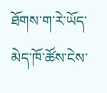ཐོགས་ག་རེ་ཡོད་མེད་ཁོ་ཚོས་ངེས་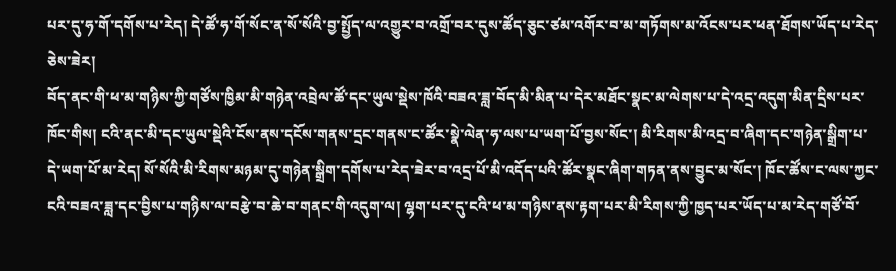པར་དུ་ཧ་གོ་དགོས་པ་རེད། དེ་ཚོ་ཧ་གོ་སོང་ན་སོ་སོའི་བྱ་སྤྱོད་ལ་འགྱུར་བ་འགྲོ་བར་དུས་ཚོད་ཅུང་ཙམ་འགོར་བ་མ་གཏོགས་མ་འོངས་པར་ཕན་ཐོགས་ཡོད་པ་རེད་ཅེས་ཟེར།
བོད་ནང་གི་ཕ་མ་གཉིས་ཀྱི་གཙོས་ཁྱིམ་མི་གཉེན་འབྲེལ་ཚོ་དང་ཡུལ་སྡེས་ཁོའི་བཟའ་ཟླ་བོད་མི་མིན་པ་དེར་མཐོང་སྣང་མ་ལེགས་པ་དེ་འདྲ་འདུག་མིན་དྲིས་པར་ཁོང་གིས། ངའི་ནང་མི་དང་ཡུལ་སྡེའི་ངོས་ནས་དངོས་གནས་དྲང་གནས་ང་ཚོར་སྣེ་ལེན་ཧ་ལས་པ་ཡག་པོ་བྱས་སོང་། མི་རིགས་མི་འདྲ་བ་ཞིག་དང་གཉེན་སྒྲིག་པ་དེ་ཡག་པོ་མ་རེད། སོ་སོའི་མི་རིགས་མཉམ་དུ་གཉེན་སྒྲིག་དགོས་པ་རེད་ཟེར་བ་འདྲ་པོ་མི་འདོད་པའི་ཚོར་སྣང་ཞིག་གཏན་ནས་བྱུང་མ་སོང་། ཁོང་ཚོས་ང་ལས་ཀྱང་ངའི་བཟའ་ཟླ་དང་བྱིས་པ་གཉིས་ལ་བརྩེ་བ་ཆེ་བ་གནང་གི་འདུག་ལ། ལྷག་པར་དུ་ངའི་ཕ་མ་གཉིས་ནས་རྟག་པར་མི་རིགས་ཀྱི་ཁྱད་པར་ཡོད་པ་མ་རེད་གཙོ་བོ་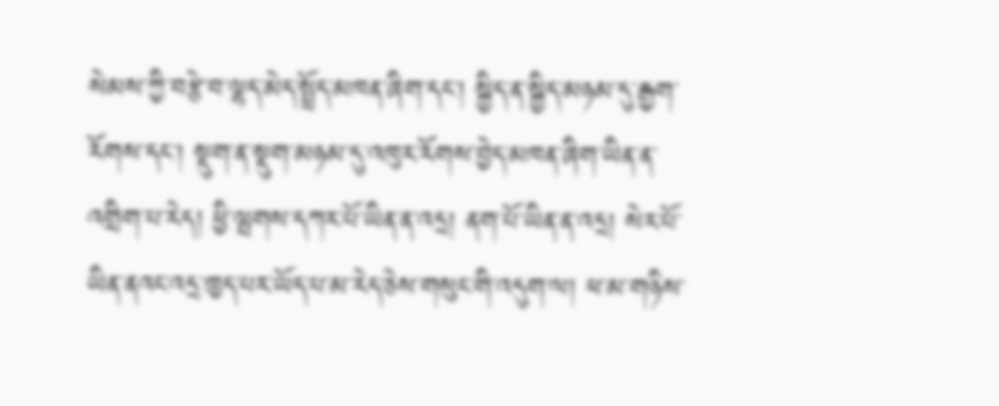སེམས་ཀྱི་བརྩེ་བ་ལྷད་མེད་སྤྲོད་མཁན་ཞིག་དང་། སྐྱིད་ན་སྐྱིད་མཉམ་དུ་རྒྱག་རོགས་དང་། སྡུག་ན་སྡུག་མཉམ་དུ་འཁུར་རོགས་བྱེད་མཁན་ཞིག་ཡིན་ན་འགྲིག་པ་རེད། ཕྱི་ལྤགས་དཀར་པོ་ཡིན་ན་འདྲ། ནག་པོ་ཡིན་ན་འདྲ། སེར་པོ་ཡིན་ནའང་འདྲ་ཁྱད་པར་ཡོད་པ་མ་རེད་ཅེས་གསུང་གི་འདུག་ལ། ཕ་མ་གཉིས་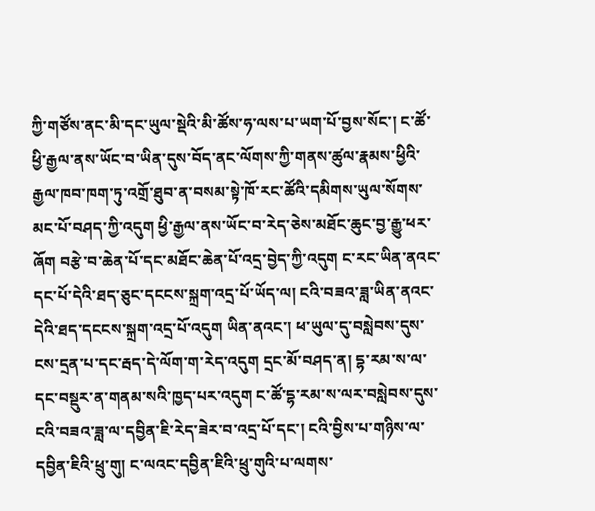ཀྱི་གཙོས་ནང་མི་དང་ཡུལ་སྡེའི་མི་ཚོས་ཧ་ལས་པ་ཡག་པོ་བྱས་སོང་། ང་ཚོ་ཕྱི་རྒྱལ་ནས་ཡོང་བ་ཡིན་དུས་བོད་ནང་ལོགས་ཀྱི་གནས་ཚུལ་རྣམས་ཕྱིའི་རྒྱལ་ཁབ་ཁག་ཏུ་འགྲོ་ཐུབ་ན་བསམ་སྟེ་ཁོ་རང་ཚོའི་དམིགས་ཡུལ་སོགས་མང་པོ་བཤད་ཀྱི་འདུག ཕྱི་རྒྱལ་ནས་ཡོང་བ་རེད་ཅེས་མཐོང་ཆུང་བྱ་རྒྱུ་ཕར་ཞོག བརྩེ་བ་ཆེན་པོ་དང་མཐོང་ཆེན་པོ་འདྲ་བྱེད་ཀྱི་འདུག ང་རང་ཡིན་ནའང་དང་པོ་དེའི་ཐད་ཅུང་དངངས་སྐྲག་འདྲ་པོ་ཡོད་ལ། ངའི་བཟའ་ཟླ་ཡིན་ནའང་དེའི་ཐད་དངངས་སྐྲག་འདྲ་པོ་འདུག ཡིན་ནའང་། ཕ་ཡུལ་དུ་བསླེབས་དུས་ངས་དྲན་པ་དང་རྦད་དེ་ལོག་ག་རེད་འདུག དྲང་མོ་བཤད་ན། དྷ་རམ་ས་ལ་དང་བསྡུར་ན་གནམ་སའི་ཁྱད་པར་འདུག ང་ཚོ་དྷ་རམ་ས་ལར་བསླེབས་དུས་ངའི་བཟའ་ཟླ་ལ་དབྱིན་ཇི་རེད་ཟེར་བ་འདྲ་པོ་དང་། ངའི་བྱིས་པ་གཉིས་ལ་དབྱིན་ཇིའི་ཕྲུ་གུ། ང་ལའང་དབྱིན་ཇིའི་ཕྲུ་གུའི་པ་ལགས་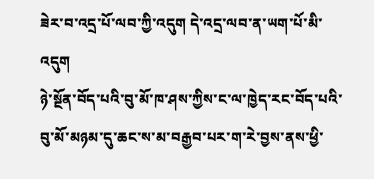ཟེར་བ་འདྲ་པོ་ལབ་ཀྱི་འདུག དེ་འདྲ་ལབ་ན་ཡག་པོ་མི་འདུག
ཉེ་སྔོན་བོད་པའི་བུ་མོ་ཁ་ཤས་ཀྱིས་ང་ལ་ཁྱེད་རང་བོད་པའི་བུ་མོ་མཉམ་དུ་ཆང་ས་མ་བརྒྱབ་པར་ག་རེ་བྱས་ནས་ཕྱི་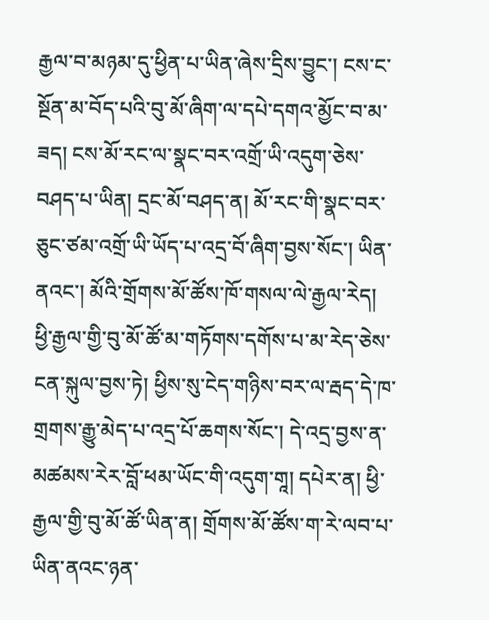རྒྱལ་བ་མཉམ་དུ་ཕྱིན་པ་ཡིན་ཞེས་དྲིས་བྱུང་། ངས་ང་སྔོན་མ་བོད་པའི་བུ་མོ་ཞིག་ལ་དཔེ་དགའ་མྱོང་བ་མ་ཟད། ངས་མོ་རང་ལ་སྣང་བར་འགྲོ་ཡི་འདུག་ཅེས་བཤད་པ་ཡིན། དྲང་མོ་བཤད་ན། མོ་རང་གི་སྣང་བར་ཅུང་ཙམ་འགྲོ་ཡི་ཡོད་པ་འདྲ་བོ་ཞིག་བྱས་སོང་། ཡིན་ནའང་། མོའི་གྲོགས་མོ་ཚོས་ཁོ་གསལ་ལེ་རྒྱལ་རེད། ཕྱི་རྒྱལ་གྱི་བུ་མོ་ཚོ་མ་གཏོགས་དགོས་པ་མ་རེད་ཅེས་ངན་སྐུལ་བྱས་ཏེ། ཕྱིས་སུ་ངེད་གཉིས་བར་ལ་རྦད་དེ་ཁ་གྲགས་རྒྱུ་མེད་པ་འདྲ་པོ་ཆགས་སོང་། དེ་འདྲ་བྱས་ན་མཚམས་རེར་བློ་ཕམ་ཡོང་གི་འདུག་གཱ། དཔེར་ན། ཕྱི་རྒྱལ་གྱི་བུ་མོ་ཚོ་ཡིན་ན། གྲོགས་མོ་ཚོས་ག་རེ་ལབ་པ་ཡིན་ནའང་ཉན་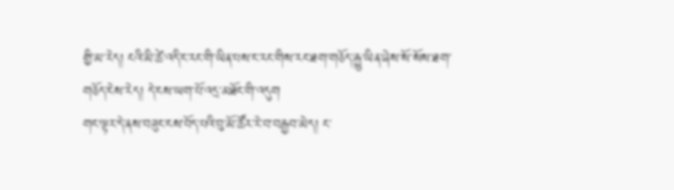གྱི་མ་རེད། ངའི་མི་ཚེ་འདི་ང་རང་གི་ཡིན་པས་ང་རང་གིས་རང་ཐག་གཅོད་རྒྱུ་ཡིན་ཞེས་སོ་སོས་ཐག་གཅོད་ངེས་རེད། དེ་ངས་ཡག་པོ་འདྲ་མཐོང་གི་འདུག
གང་ལྟར་དེ་ནས་བཟུང་ངས་བོད་པའི་བུ་མོ་ཚོར་རེ་བ་བརྒྱབ་མེད། ང་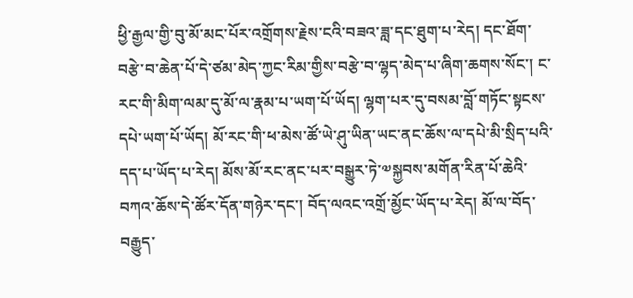ཕྱི་རྒྱལ་གྱི་བུ་མོ་མང་པོར་འགྲོགས་རྗེས་ངའི་བཟའ་ཟླ་དང་ཐུག་པ་རེད། དང་ཐོག་བརྩེ་བ་ཆེན་པོ་དེ་ཙམ་མེད་ཀྱང་རིམ་གྱིས་བརྩེ་བ་ལྷད་མེད་པ་ཞིག་ཆགས་སོང་། ང་རང་གི་མིག་ལམ་དུ་མོ་ལ་རྣམ་པ་ཡག་པོ་ཡོད། ལྷག་པར་དུ་བསམ་བློ་གཏོང་སྟངས་དཔེ་ཡག་པོ་ཡོད། མོ་རང་གི་ཕ་མེས་ཚོ་ཡེ་ཤུ་ཡིན་ཡང་ནང་ཆོས་ལ་དཔེ་མི་སྲིད་པའི་དད་པ་ཡོད་པ་རེད། མོས་མོ་རང་ནང་པར་བསྒྱུར་ཏེ་༧སྐྱབས་མགོན་རིན་པོ་ཆེའི་བཀའ་ཆོས་དེ་ཚོར་དོན་གཉེར་དང་། བོད་ལའང་འགྲོ་མྱོང་ཡོད་པ་རེད། མོ་ལ་བོད་བརྒྱུད་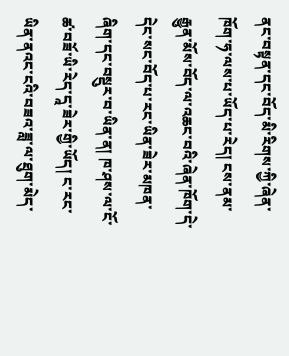ནང་བསྟན་དང་བོད་མི་རིགས་ཀྱི་ཞེན་ཁོག་ཧ་ལས་པ་ཡོད་པ་རེད། ངས་ནམ་རྒྱུན་མོས་བོད་ལ་འཆང་བའི་ཞེན་ཁོག་དེ་དེང་སང་བོད་པ་རང་ཡིན་ཟེར་མཁན་ཞིག་དང་བསྡུར་བ་ཡིན་ན། ཁ་ཤས་ལ་ངོ་ཚ་བཟོ་ཡི་རེད་དཱ་ཟེར་གྱི་ཡོད། ང་རང་ཡིན་ནའང་ངའི་བཟའ་ཟླ་ལ་ཐུག་མེད་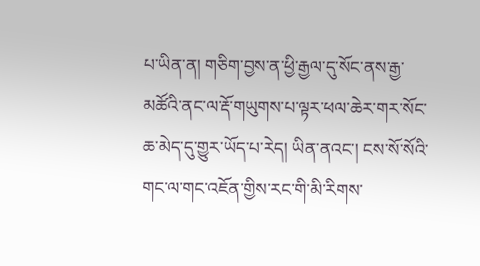པ་ཡིན་ན། གཅིག་བྱས་ན་ཕྱི་རྒྱལ་དུ་སོང་ནས་རྒྱ་མཚོའི་ནང་ལ་རྡོ་གཡུགས་པ་ལྟར་ཕལ་ཆེར་གར་སོང་ཆ་མེད་དུ་གྱུར་ཡོད་པ་རེད། ཡིན་ནའང་། ངས་སོ་སོའི་གང་ལ་གང་འཇོན་གྱིས་རང་གི་མི་རིགས་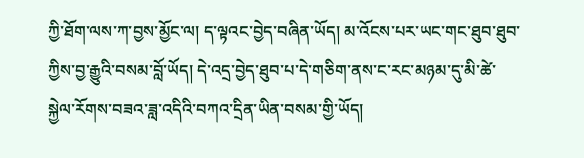ཀྱི་ཐོག་ལས་ཀ་བྱས་མྱོང་ལ། ད་ལྟའང་བྱེད་བཞིན་ཡོད། མ་འོངས་པར་ཡང་གང་ཐུབ་ཐུབ་ཀྱིས་བྱ་རྒྱུའི་བསམ་བློ་ཡོད། དེ་འདྲ་བྱེད་ཐུབ་པ་དེ་གཅིག་ནས་ང་རང་མཉམ་དུ་མི་ཚེ་སྐྱེལ་རོགས་བཟའ་ཟླ་འདིའི་བཀའ་དྲིན་ཡིན་བསམ་གྱི་ཡོད།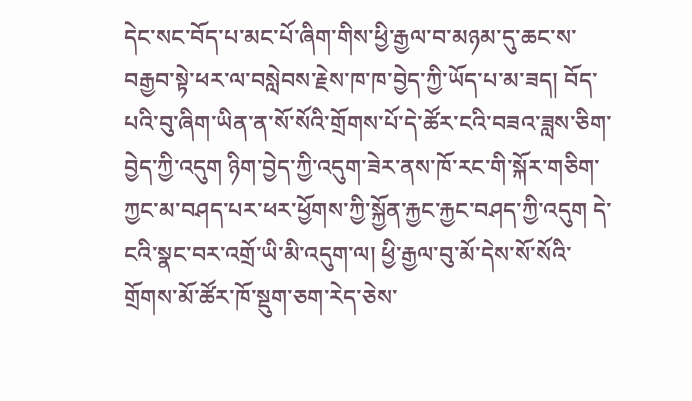དེང་སང་བོད་པ་མང་པོ་ཞིག་གིས་ཕྱི་རྒྱལ་བ་མཉམ་དུ་ཆང་ས་བརྒྱབ་སྟེ་ཕར་ལ་བསླེབས་རྗེས་ཁ་ཁ་བྱེད་ཀྱི་ཡོད་པ་མ་ཟད། བོད་པའི་བུ་ཞིག་ཡིན་ན་སོ་སོའི་གྲོགས་པོ་དེ་ཚོར་ངའི་བཟའ་ཟླས་ཅིག་བྱེད་ཀྱི་འདུག ཉིག་བྱེད་ཀྱི་འདུག་ཟེར་ནས་ཁོ་རང་གི་སྐོར་གཅིག་ཀྱང་མ་བཤད་པར་ཕར་ཕྱོགས་ཀྱི་སྐྱོན་རྐྱང་རྐྱང་བཤད་ཀྱི་འདུག དེ་ངའི་སྣང་བར་འགྲོ་ཡི་མི་འདུག་ལ། ཕྱི་རྒྱལ་བུ་མོ་དེས་སོ་སོའི་གྲོགས་མོ་ཚོར་ཁོ་སྡུག་ཅག་རེད་ཅེས་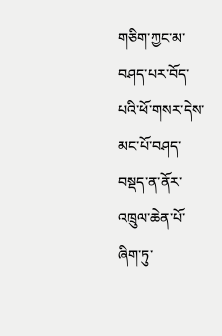གཅིག་ཀྱང་མ་བཤད་པར་བོད་པའི་ཕོ་གསར་དེས་མང་པོ་བཤད་བསྡད་ན་ནོར་འཁྲུལ་ཆེན་པོ་ཞིག་ཏུ་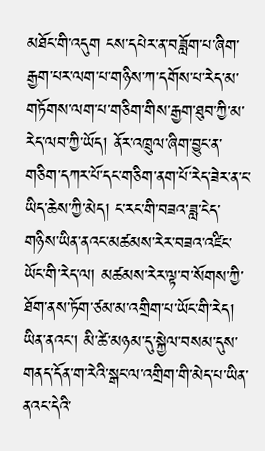མཐོང་གི་འདུག ངས་དཔེར་ན་བཟློག་པ་ཞིག་རྒྱག་པར་ལག་པ་གཉིས་ཀ་དགོས་པ་རེད་མ་གཏོགས་ལག་པ་གཅིག་གིས་རྒྱག་ཐུབ་ཀྱི་མ་རེད་ལབ་ཀྱི་ཡོད། ནོར་འཁྲུལ་ཞིག་བྱུང་ན་གཅིག་དཀར་པོ་དང་གཅིག་ནག་པོ་རེད་ཟེར་ན་ང་ཡིད་ཆེས་ཀྱི་མེད། ང་རང་གི་བཟའ་ཟླ་ངེད་གཉིས་ཡིན་ནའང་མཚམས་རེར་བཟའ་འཛིང་ཡོང་གི་རེད་ལ། མཚམས་རེར་ལྟ་བ་སོགས་ཀྱི་ཐོག་ནས་ཏོག་ཙམ་མ་འགྲིག་པ་ཡོང་གི་རེད། ཡིན་ནའང་། མི་ཚེ་མཉམ་དུ་སྐྱེལ་བསམ་དུས་གནད་དོན་ག་རེའི་སྒང་ལ་འགྲིག་གི་མེད་པ་ཡིན་ནའང་དེའི་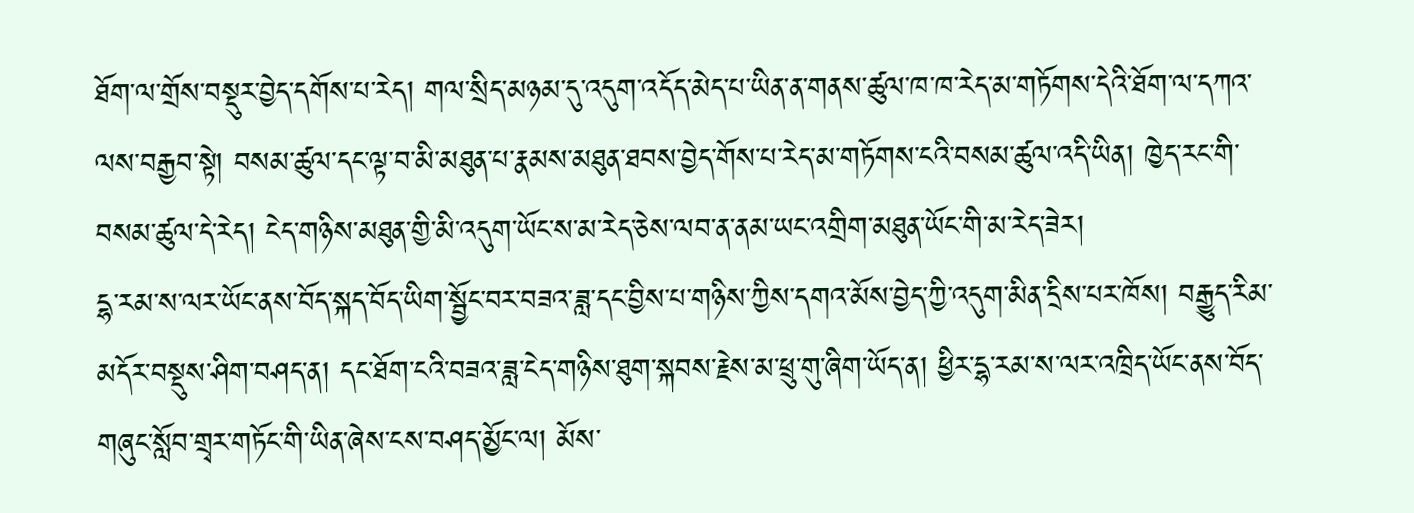ཐོག་ལ་གྲོས་བསྡུར་བྱེད་དགོས་པ་རེད། གལ་སྲིད་མཉམ་དུ་འདུག་འདོད་མེད་པ་ཡིན་ན་གནས་ཚུལ་ཁ་ཁ་རེད་མ་གཏོགས་དེའི་ཐོག་ལ་དཀའ་ལས་བརྒྱབ་སྟེ། བསམ་ཚུལ་དང་ལྟ་བ་མི་མཐུན་པ་རྣམས་མཐུན་ཐབས་བྱེད་གོས་པ་རེད་མ་གཏོགས་ངའི་བསམ་ཚུལ་འདི་ཡིན། ཁྱེད་རང་གི་བསམ་ཚུལ་དེ་རེད། ངེད་གཉིས་མཐུན་གྱི་མི་འདུག་ཡོང་ས་མ་རེད་ཅེས་ལབ་ན་ནམ་ཡང་འགྲིག་མཐུན་ཡོང་གི་མ་རེད་ཟེར།
དྷ་རམ་ས་ལར་ཡོང་ནས་བོད་སྐད་བོད་ཡིག་སྦྱོང་བར་བཟའ་ཟླ་དང་བྱིས་པ་གཉིས་ཀྱིས་དགའ་མོས་བྱེད་ཀྱི་འདུག་མིན་དྲིས་པར་ཁོས། བརྒྱུད་རིམ་མདོར་བསྡུས་ཤིག་བཤད་ན། དང་ཐོག་ངའི་བཟའ་ཟླ་ངེད་གཉིས་ཐུག་སྐབས་རྗེས་མ་ཕྲུ་གུ་ཞིག་ཡོད་ན། ཕྱིར་དྷ་རམ་ས་ལར་འཁྲིད་ཡོང་ནས་བོད་གཞུང་སློབ་གྲྭར་གཏོང་གི་ཡིན་ཞེས་ངས་བཤད་མྱོང་ལ། མོས་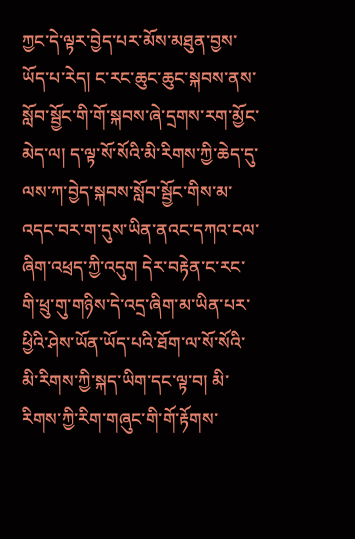ཀྱང་དེ་ལྟར་བྱེད་པར་མོས་མཐུན་བྱས་ཡོད་པ་རེད། ང་རང་ཆུང་ཆུང་སྐབས་ནས་སློབ་སྦྱོང་གི་གོ་སྐབས་ཞེ་དྲགས་རག་མྱོང་མེད་ལ། ད་ལྟ་སོ་སོའི་མི་རིགས་ཀྱི་ཆེད་དུ་ལས་ཀ་བྱེད་སྐབས་སློབ་སྦྱོང་གིས་མ་འདང་བར་ག་དུས་ཡིན་ནའང་དཀའ་ངལ་ཞིག་འཕྲད་ཀྱི་འདུག དེར་བརྟེན་ང་རང་གི་ཕྲུ་གུ་གཉིས་དེ་འདྲ་ཞིག་མ་ཡིན་པར་ཕྱིའི་ཤེས་ཡོན་ཡོད་པའི་ཐོག་ལ་སོ་སོའི་མི་རིགས་ཀྱི་སྐད་ཡིག་དང་ལྟ་བ། མི་རིགས་ཀྱི་རིག་གཞུང་གི་གོ་རྟོགས་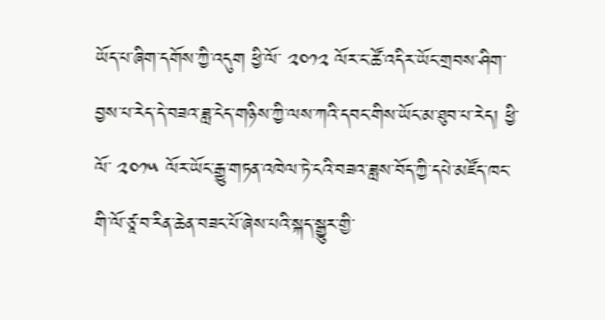ཡོད་པ་ཞིག་དགོས་ཀྱི་འདུག ཕྱི་ལོ་ ༢༠༡༢ ལོར་ང་ཚོ་འདིར་ཡོང་གྲབས་ཤིག་བྱས་པ་རེད་དེ་བཟའ་ཟླ་ངེད་གཉིས་ཀྱི་ལས་ཀའི་དབང་གིས་ཡོང་མ་ཐུབ་པ་རེད། ཕྱི་ལོ་ ༢༠༡༥ ལོར་ཡོང་རྒྱུ་གཏན་འཁེལ་ཏེ་ངའི་བཟའ་ཟླས་བོད་ཀྱི་དཔེ་མཛོད་ཁང་གི་ལོ་ཙཱ་བ་རིན་ཆེན་བཟང་པོ་ཞེས་པའི་སྐད་སྒྱུར་གྱི་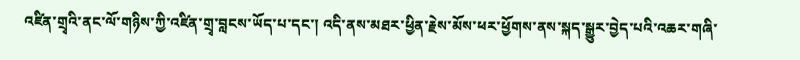འཛིན་གྲྭའི་ནང་ལོ་གཉིས་ཀྱི་འཛིན་གྲྭ་བླངས་ཡོད་པ་དང་། འདི་ནས་མཐར་ཕྱིན་རྗེས་མོས་ཕར་ཕྱོགས་ནས་སྐད་སྒྱུར་བྱེད་པའི་འཆར་གཞི་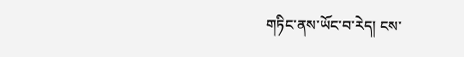གཏིང་ནས་ཡོང་བ་རེད། ངས་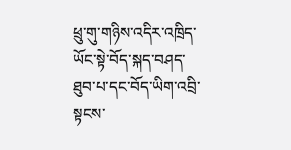ཕྲུ་གུ་གཉིས་འདིར་འཁྲིད་ཡོང་སྟེ་བོད་སྐད་བཤད་ཐུབ་པ་དང་བོད་ཡིག་འབྲི་སྟངས་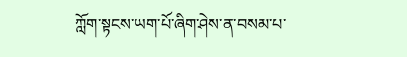ཀློག་སྟངས་ཡག་པོ་ཞིག་ཤེས་ན་བསམ་པ་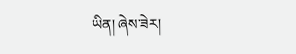ཡིན། ཞེས་ཟེར།